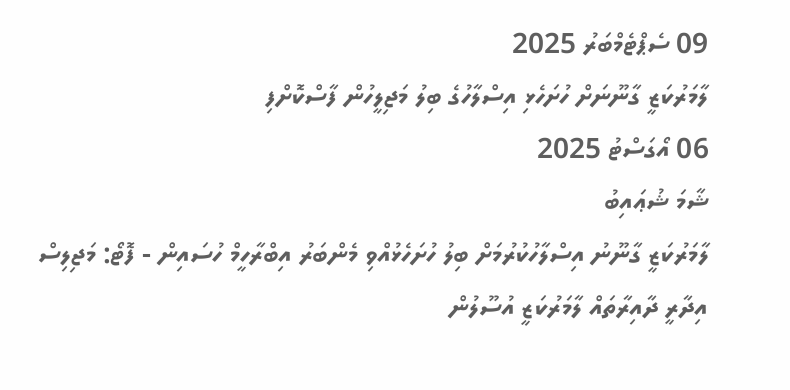09 ސެޕްޓެމްބަރު 2025
ލާމަރުކަޒީ ގާނޫނަށް ހުށަހެޅި އިސްލާހުގެ ބިލު މަޖިލީހުން ފާސްކޮށްފި
06 އޯގަސްޓު 2025
ޝާމަ ޝުޢައިބު
ލާމަރުކަޒީ ގާނޫނު އިސްލާހުކުރުމަށް ބިލު ހުށަހެޅުއްވި މެންބަރު އިބްރާހީމް ހުސައިން - ފޮޓޯ: މަޖިލިސް
އިދާރީ ދާއިރާތައް ލާމަރުކަޒީ އުސޫލުން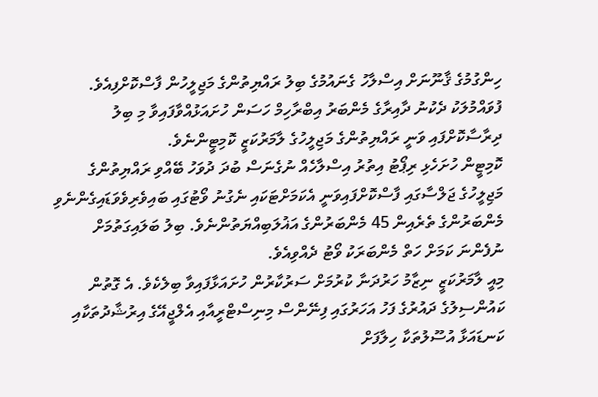ހިންގުމުގެ ޤާނޫނަށް އިސްލާހު ގެނައުމުގެ ބިލު ރައްޔިތުންގެ މަޖިލީހުން ފާސްކޮށްފިއެވެ.
ފުވައްމުލަކު ދެކުނު ދާއިރާގެ މެންބަރު އިބްރާހިމް ހަސަން ހުށައަޅުއްވާފައިވާ މި ބިލު ދިރާސާކޮށްފައި ވަނީ ރައްޔިތުންގެ މަޖިލީހުގެ ލާމަރުކަޒީ ކޮމިޓީންނެވެ.
ކޮމިޓީން ހުށަހެޅި ރިޕޯޓު އިތުރު އިސްލާހެއް ނުގެނަސް ބުދަ ދުވަހު ބޭއްވި ރައްޔިތުންގެ މަޖިލީހުގެ ޖަލްސާގައި ފާސްކޮށްފައިވަނީ އެކަމަށްޓަކައި ނެގުނު ވޯޓުގައި ބައިވެރިވެވަޑައިގެންނެވި މެންބަރުންގެ ތެރެއިން 45 މެންބަރުންގެ އަޣުލަބިއްޔަތުންނެވެ. ބިލު ބަލައިގަތުމަށް ނުފެންނަ ކަމަށް ހަތް މެންބަރަކު ވޯޓު ދެއްވިއެވެ.
މިއީ ލާމަރުކަޒީ ނިޒާމު ހަރުދަނާ ކުރުމަށް ސަރުކާރުން ހުށައަޅާފައިވާ ބިލެކެވެ. އެ ގޮތުން ކައުންސިލުގެ ދައުރުގެ ފަހު އަހަރުގައި ފިނޭންސް މިނިސްޓްރީއާއި އެލްޖީއޭގެ އިރުޝާދުތަކާއި ކަނޑައަޅާ އުސޫލުތަކާ ހިލާފަށް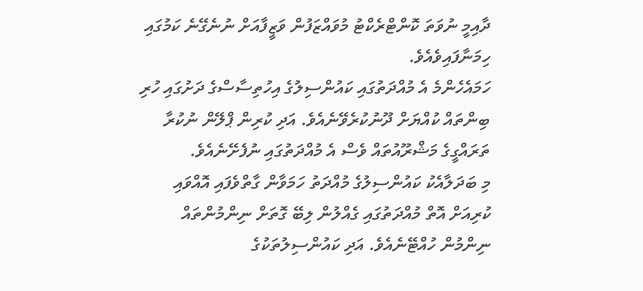ދާއިމީ ނުވަތަ ކޮންޓްރެކްޓު މުވައްޒަފުން ވަޒީފާއަށް ނުނެގޭނެ ކަމުގައި ހިމަނާފައިވެއެވެ.
ހަމައެހެންމެ އެ މުއްދަތުގައި ކައުންސިލުގެ އިހުތިސާސްގެ ދަށުގައި ހުރި ބިންތައް ކުއްޔަށް ދޫނުކުރެވޭނެއެވެ. އަދި ކުރިން ޕްލޭން ނުކުރާ ތަރައްގީގެ މަޝްރޫއުތައް ވެސް އެ މުއްދަތުގައި ނުފެށޭނެއެވެ.
މި ބަދަލާއެކު ކައުންސިލުގެ މުއްދަތު ހަމަވާން ގާތްވެފައި އޮއްވައި ކުރިއަށް އޮތް މުއްދަތުގައި ގެއްލުން ލިބޭ ގޮތަށް ނިންމުންތައް ނިންމުން ހުއްޓޭނެއެވެ. އަދި ކައުންސިލުތަކުގެ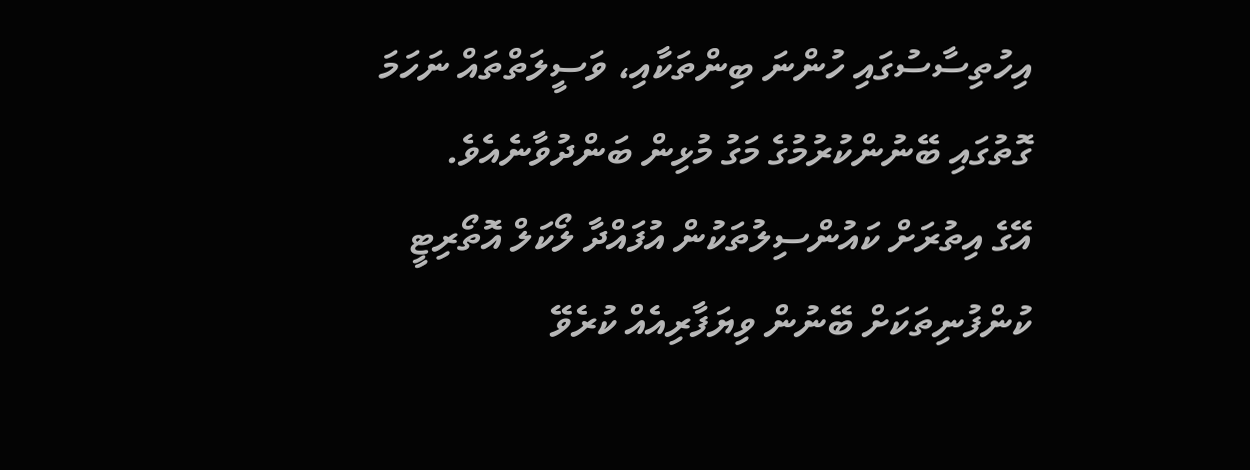އިހުތިސާސުގައި ހުންނަ ބިންތަކާއި، ވަސީލަތްތައް ނަހަމަ ގޮތުގައި ބޭނުންކުރުމުގެ މަގު މުޅިން ބަންދުވާނެއެވެ.
އޭގެ އިތުރަށް ކައުންސިލުތަކުން އުފައްދާ ލޯކަލް އޮތޯރިޓީ ކުންފުނިތަކަށް ބޭނުން ވިޔަފާރިއެއް ކުރެވޭ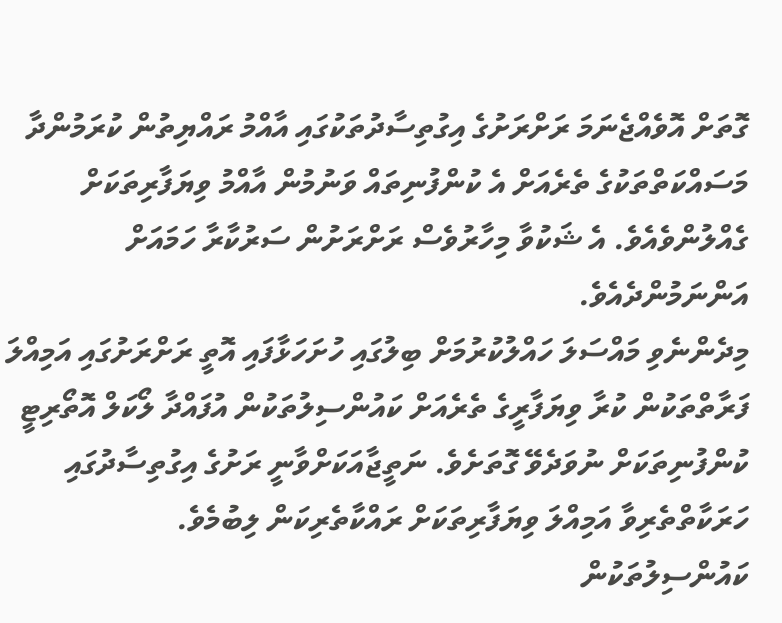ގޮތަށް އޮވެއްޖެނަމަ ރަށްރަށުގެ އިގުތިސާދުތަކުގައި އާއްމު ރައްޔިތުން ކުރަމުންދާ މަސައްކަތްތަކުގެ ތެރެއަށް އެ ކުންފުނިތައް ވަނުމުން އާއްމު ވިޔަފާރިތަކަށް ގެއްލުންވެއެވެ. އެ ޝަކުވާ މިހާރުވެސް ރަށްރަށުން ސަރުކާރާ ހަމައަށް އަންނަމުންދެއެވެ.
މިދެންނެވި މައްސަލަ ހައްލުކުރުމަށް ބިލުގައި ހުށަހަޅާފައި އޮތީ ރަށްރަށުގައި އަމިއްލަ ފަރާތްތަކުން ކުރާ ވިޔަފާރީގެ ތެރެއަށް ކައުންސިލުތަކުން އުފައްދާ ލޯކަލް އޮތޯރިޓީ ކުންފުނިތަކަށް ނުވަދެވޭ ގޮތަށެވެ. ނަތީޖާއަކަށްވާނީ ރަށުގެ އިގުތިސާދުގައި ހަރަކާތްތެރިވާ އަމިއްލަ ވިޔަފާރިތަކަށް ރައްކާތެރިކަން ލިބުމެވެ.
ކައުންސިލުތަކުން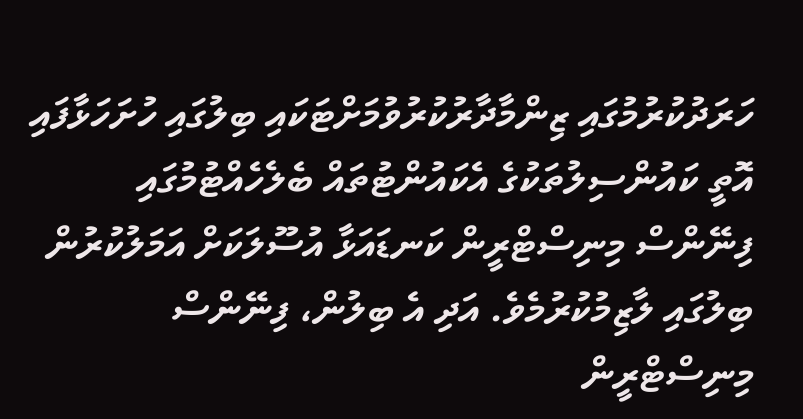ހަރަދުކުރުމުގައި ޒިންމާދާރުކުރުވުމަށްޓަކައި ބިލުގައި ހުށަހަޅާފައި އޮތީ ކައުންސިލުތަކުގެ އެކައުންޓުތައް ބެލެހެއްޓުމުގައި ފިނޭންސް މިނިސްޓްރީން ކަނޑައަޅާ އުސޫލަކަށް އަމަލުކުރުން ބިލުގައި ލާޒިމުކުރުމެވެ. އަދި އެ ބިލުން، ފިނޭންސް މިނިސްޓްރީން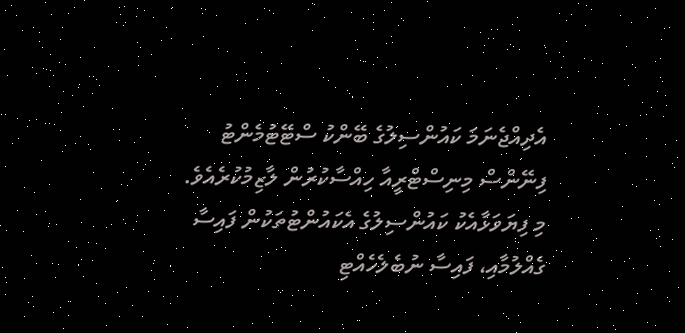އެދިއްޖެނަމަ ކައުންސިލުގެ ބޭންކު ސްޓޭޓުމެންޓު ފިނޭންސް މިނިސްޓްރީއާ ހިއްސާކުރުން ލާޒިމުކުރެއެވެ.
މި ފިޔަވަޅާއެކު ކައުންސިލުގެ އެކައުންޓުތަކުން ފައިސާ ގެއްލުމާއި، ފައިސާ ނުބެލެހެއްޓި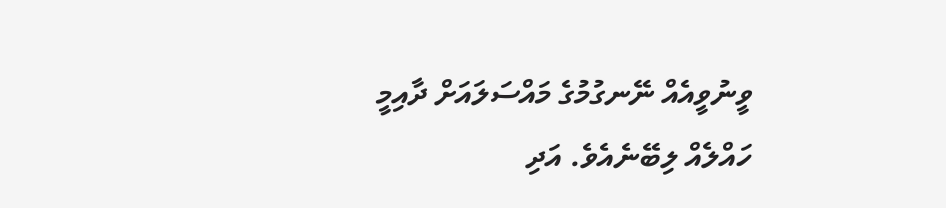ވީނުވީއެއް ނޭނގުމުގެ މައްސަލައަށް ދާއިމީ ހައްލެއް ލިބޭނެއެވެ. އަދި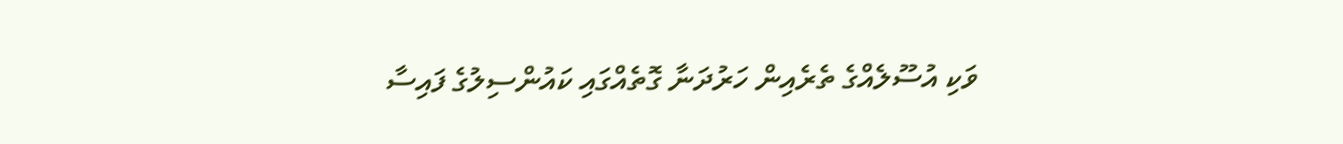ވަކި އުސޫލެއްގެ ތެރެއިން ހަރުދަނާ ގޮތެއްގައި ކައުންސިލުގެ ފައިސާ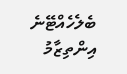ބެލެހެއްޓޭނެ އިންތިޒާމު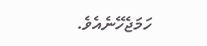ހަމަޖެހޭނެއެވެ.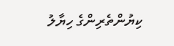ކިޔުންތެރިންގެ ހިޔާލު